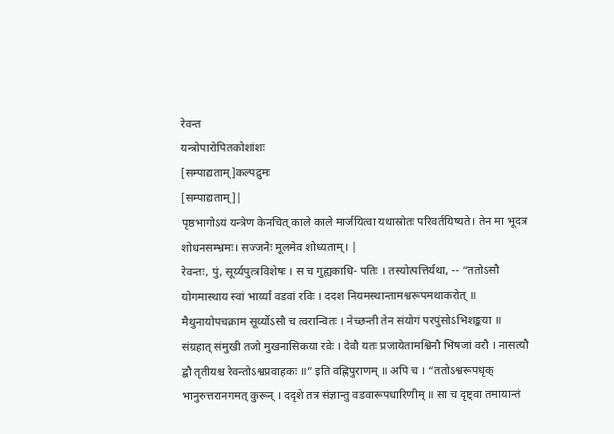रेवन्त
यन्त्रोपारोपितकोशांशः
[सम्पाद्यताम्]कल्पद्रुमः
[सम्पाद्यताम्]|
पृष्ठभागोऽयं यन्त्रेण केनचित् काले काले मार्जयित्वा यथास्रोतः परिवर्तयिष्यते। तेन मा भूदत्र शोधनसम्भ्रमः। सज्जनैः मूलमेव शोध्यताम्। |
रेवन्तः, पुं, सूर्य्यपुत्त्रविशेषः । स च गुह्यकाधि- पतिः । तस्योत्पत्तिर्यथा, -- “ततोऽसौ योगमास्थाय स्वां भार्य्यां वडवां रविः । ददश नियमस्थान्तामश्वरूपमथाकरोत् ॥ मैथुनायोपचक्राम सूर्य्योऽसौ च त्वरान्वितः । नेच्छन्ती तेन संयोगं परपुंसोऽभिशङ्कया ॥ संग्रहात् संमुखी तजो मुखनासिकया रवेः । देवौ यतः प्रजायेतामश्विनौ भिषजां वरौ । नासत्यौ द्बौ तृतीयश्च रेवन्तोऽश्वप्रवाहकः ॥” इति वह्निपुराणम् ॥ अपि च । “ततोऽश्वरूपधृक् भानुरुत्तरानगमत् कुरून् । ददृशे तत्र संज्ञान्तु वडवारूपधारिणीम् ॥ सा च दृष्ट्वा तमायान्तं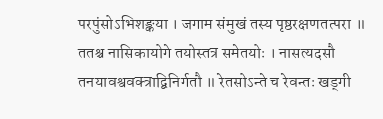परपुंसोऽभिशङ्कया । जगाम संमुखं तस्य पृष्ठरक्षणतत्परा ॥ ततश्च नासिकायोगे तयोस्तत्र समेतयोः । नासत्यदसौ तनयावश्ववक्त्राद्बिनिर्गतौ ॥ रेतसोऽन्ते च रेवन्तः खड्गी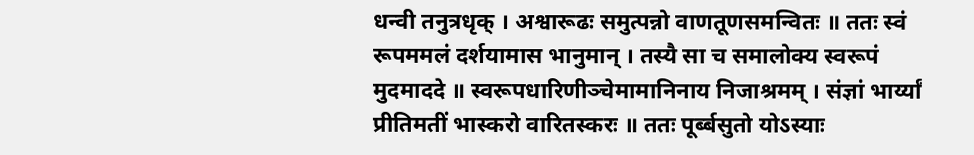धन्वी तनुत्रधृक् । अश्वारूढः समुत्पन्नो वाणतूणसमन्वितः ॥ ततः स्वं रूपममलं दर्शयामास भानुमान् । तस्यै सा च समालोक्य स्वरूपं मुदमाददे ॥ स्वरूपधारिणीञ्चेमामानिनाय निजाश्रमम् । संज्ञां भार्य्यां प्रीतिमतीं भास्करो वारितस्करः ॥ ततः पूर्ब्बसुतो योऽस्याः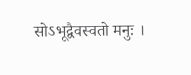सोऽभूद्वैवस्वतो मनुः ।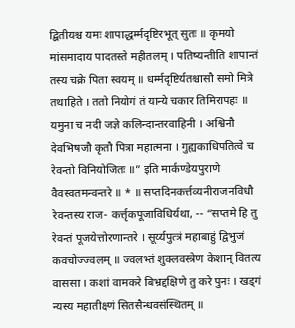द्बितीयश्च यमः शापाद्धर्म्मदृष्टिरभूत् सुतः ॥ कृमयो मांसमादाय पादतस्ते महीतलम् । पतिष्यन्तीति शापान्तं तस्य चक्रे पिता स्वयम् ॥ धर्म्मदृष्टिर्यतश्चासौ समो मित्रे तथाहिते । ततो नियोगं तं यान्ये चकार तिमिरापहः ॥ यमुना च नदी जज्ञे कलिन्दान्तरवाहिनी । अश्विनौ देवभिषजौ कृतौ पित्रा महात्मना । गुह्यकाधिपतित्वे च रेवन्तो विनियोजितः ॥” इति मार्कण्डेयपुराणे वैवस्वतमन्वन्तरे ॥ * ॥ सप्तदिनकर्त्तव्यनीराजनविधौ रेवन्तस्य राज- कर्त्तृकपूजाविधिर्यथा, -- “सप्तमे हि तु रेवन्तं पूजयेत्तोरणान्तरे । सूर्य्यपुत्त्रं महाबाहुं द्विभुजं कवचोज्ज्वलम् ॥ ज्वलभ्तं शुक्लवस्त्रेण केशान् वितत्य वाससा । कशां वामकरे बिभ्रद्दक्षिणे तु करे पुनः । खड्गं न्यस्य महातीक्ष्णं सितसैन्धवसंस्थितम् ॥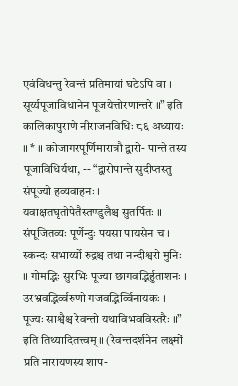एवंविधन्तु रेवन्तं प्रतिमायां घटेऽपि वा । सूर्य्यपूजाविधानेन पूजयेत्तोरणान्तरे ॥” इति कालिकापुराणे नीराजनविधिः ८६ अध्यायः ॥ * ॥ कोजागरपूर्णिमारात्रौ द्वारो- पान्ते तस्य पूजाविधिर्यथा, -- “द्वारोपान्ते सुदीप्तस्तु संपूज्यो हव्यवाहनः । यवाक्षतघृतोपेतैस्तण्डुलैश्च सुतर्पितः ॥ संपूजितव्यः पूर्णेन्दुः पयसा पायसेन च । स्कन्दः सभार्य्यो रुद्रश्च तथा नन्दीश्वरो मुनिः ॥ गोमद्भिः सुरभिः पूज्या छागवद्भिर्हुताशनः । उरभ्रवद्भिर्व्वरुणो गजवद्भिर्व्विनायकः । पूज्यः साश्वैश्च रेवन्तो यथाविभवविस्तरैः ॥” इति तिथ्यादितत्त्वम् ॥ (रेवन्तदर्शनेन लक्ष्मों प्रति नारायणस्य शाप-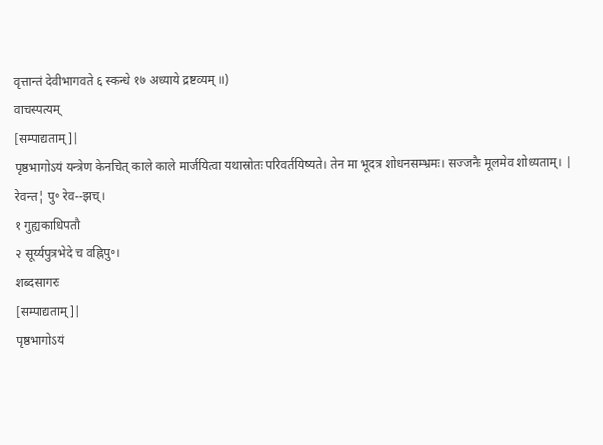वृत्तान्तं देवीभागवते ६ स्कन्धे १७ अध्याये द्रष्टव्यम् ॥)
वाचस्पत्यम्
[सम्पाद्यताम्]|
पृष्ठभागोऽयं यन्त्रेण केनचित् काले काले मार्जयित्वा यथास्रोतः परिवर्तयिष्यते। तेन मा भूदत्र शोधनसम्भ्रमः। सज्जनैः मूलमेव शोध्यताम्। |
रेवन्त¦ पु॰ रेव--झच्।
१ गुह्यकाधिपतौ
२ सूर्य्यपुत्रभेदे च वह्निपु॰।
शब्दसागरः
[सम्पाद्यताम्]|
पृष्ठभागोऽयं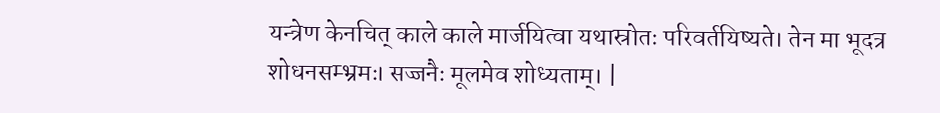यन्त्रेण केनचित् काले काले मार्जयित्वा यथास्रोतः परिवर्तयिष्यते। तेन मा भूदत्र शोधनसम्भ्रमः। सज्जनैः मूलमेव शोध्यताम्। |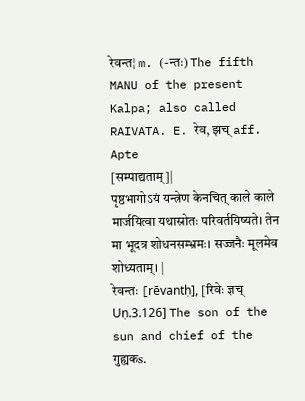रेवन्त¦ m. (-न्तः) The fifth MANU of the present Kalpa; also called RAIVATA. E. रेव, झच् aff.
Apte
[सम्पाद्यताम्]|
पृष्ठभागोऽयं यन्त्रेण केनचित् काले काले मार्जयित्वा यथास्रोतः परिवर्तयिष्यते। तेन मा भूदत्र शोधनसम्भ्रमः। सज्जनैः मूलमेव शोध्यताम्। |
रेवन्तः [rēvantḥ], [रिवेः ज्ञच् Uṇ.3.126] The son of the sun and chief of the गुह्यकs.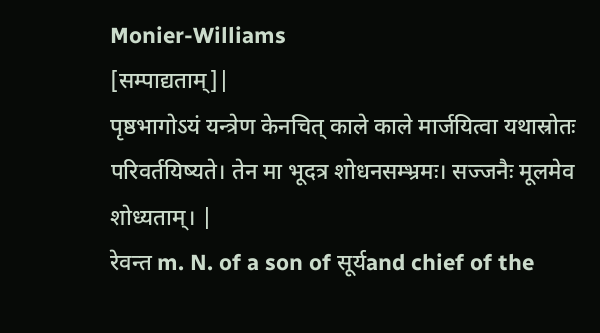Monier-Williams
[सम्पाद्यताम्]|
पृष्ठभागोऽयं यन्त्रेण केनचित् काले काले मार्जयित्वा यथास्रोतः परिवर्तयिष्यते। तेन मा भूदत्र शोधनसम्भ्रमः। सज्जनैः मूलमेव शोध्यताम्। |
रेवन्त m. N. of a son of सूर्यand chief of the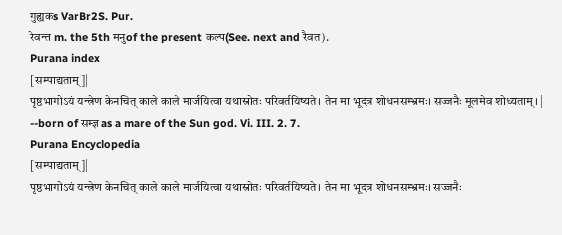गुह्यकs VarBr2S. Pur.
रेवन्त m. the 5th मनुof the present कल्प(See. next and रैवत).
Purana index
[सम्पाद्यताम्]|
पृष्ठभागोऽयं यन्त्रेण केनचित् काले काले मार्जयित्वा यथास्रोतः परिवर्तयिष्यते। तेन मा भूदत्र शोधनसम्भ्रमः। सज्जनैः मूलमेव शोध्यताम्। |
--born of सम्ज्ञ as a mare of the Sun god. Vi. III. 2. 7.
Purana Encyclopedia
[सम्पाद्यताम्]|
पृष्ठभागोऽयं यन्त्रेण केनचित् काले काले मार्जयित्वा यथास्रोतः परिवर्तयिष्यते। तेन मा भूदत्र शोधनसम्भ्रमः। सज्जनैः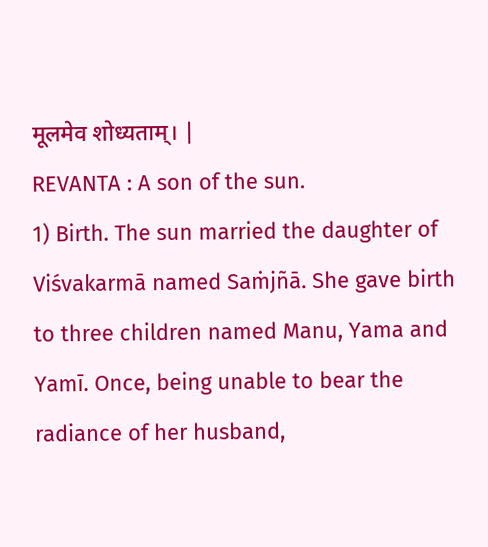मूलमेव शोध्यताम्। |
REVANTA : A son of the sun.
1) Birth. The sun married the daughter of Viśvakarmā named Saṁjñā. She gave birth to three children named Manu, Yama and Yamī. Once, being unable to bear the radiance of her husband,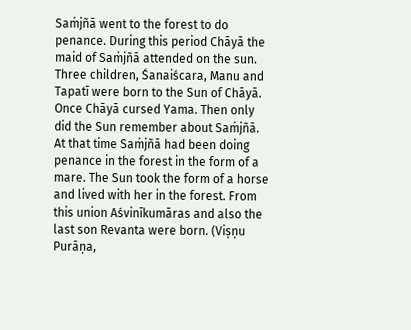Saṁjñā went to the forest to do penance. During this period Chāyā the maid of Saṁjñā attended on the sun. Three children, Śanaiścara, Manu and Tapatī were born to the Sun of Chāyā. Once Chāyā cursed Yama. Then only did the Sun remember about Saṁjñā. At that time Saṁjñā had been doing penance in the forest in the form of a mare. The Sun took the form of a horse and lived with her in the forest. From this union Aśvinīkumāras and also the last son Revanta were born. (Viṣṇu Purāṇa,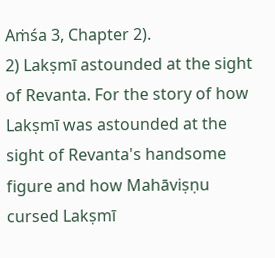Aṁśa 3, Chapter 2).
2) Lakṣmī astounded at the sight of Revanta. For the story of how Lakṣmī was astounded at the sight of Revanta's handsome figure and how Mahāviṣṇu cursed Lakṣmī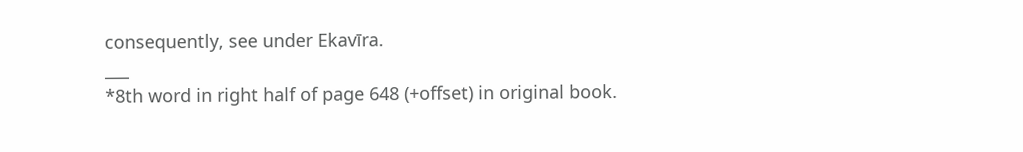consequently, see under Ekavīra.
___
*8th word in right half of page 648 (+offset) in original book.